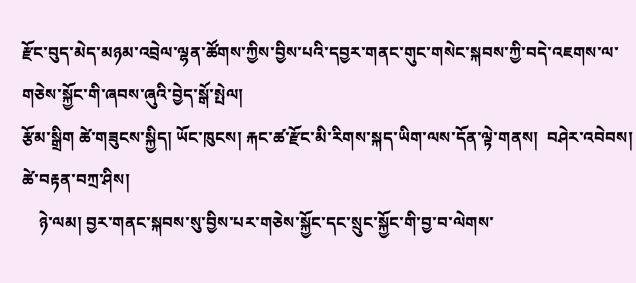རྫོང་བུད་མེད་མཉམ་འབྲེལ་ལྷན་ཚོགས་ཀྱིས་བྱིས་པའི་དབྱར་གནང་གུང་གསེང་སྐབས་ཀྱི་བདེ་འཇགས་ལ་གཅེས་སྐྱོང་གི་ཞབས་ཞུའི་བྱེད་སྒོ་སྤེལ།
རྩོམ་སྒྲིག ཚེ་གཟུངས་སྐྱིད། ཡོང་ཁུངས། རྐང་ཚ་རྫོང་མི་རིགས་སྐད་ཡིག་ལས་དོན་ལྟེ་གནས།  བཤེར་འབེབས། ཚེ་བརྟན་བཀྲ་ཤིས།
    ཉེ་ལམ། བྱར་གནང་སྐབས་སུ་བྱིས་པར་གཅེས་སྐྱོང་དང་སྲུང་སྐྱོང་གི་བྱ་བ་ལེགས་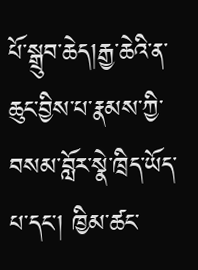པོ་སྒྲུབ་ཆེད།རྒྱ་ཆེའི་ན་ཆུང་བྱིས་པ་རྣམས་ཀྱི་བསམ་བློར་སྣེ་ཁྲིད་ཡོད་པ་དང་། ཁྱིམ་ཚང་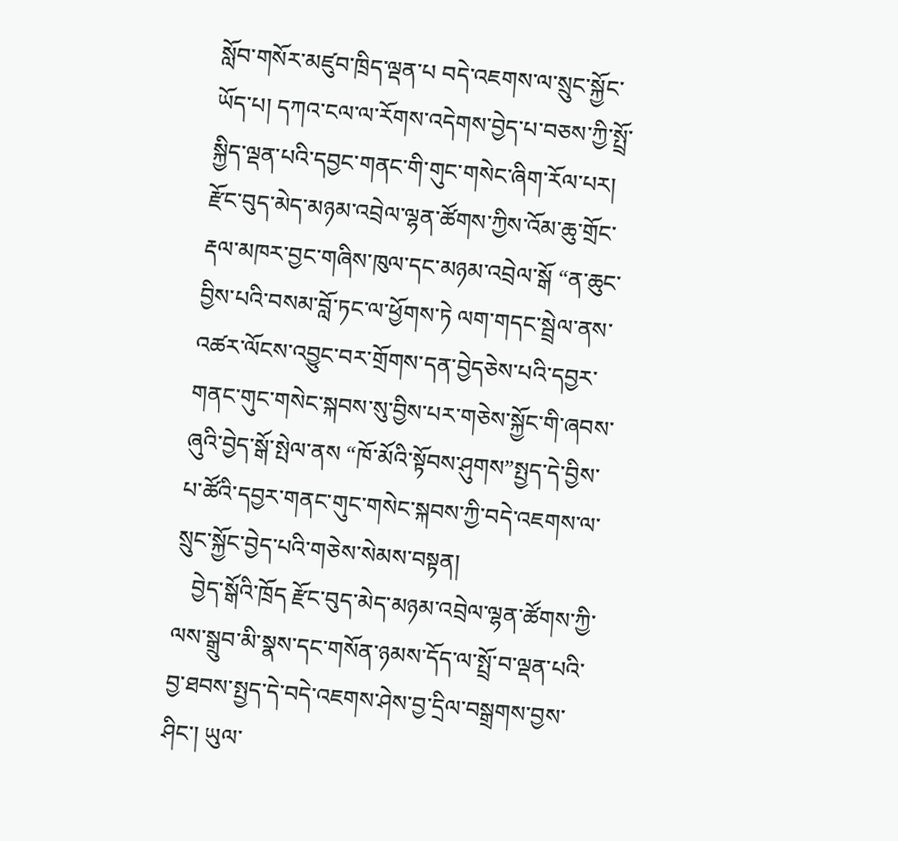སློབ་གསོར་མཛུབ་ཁྲིད་ལྡན་པ བདེ་འཇགས་ལ་སྲུང་སྐྱོང་ཡོད་པ། དཀའ་ངལ་ལ་རོགས་འདེགས་བྱེད་པ་བཅས་ཀྱི་སྤྲོ་སྐྱིད་ལྡན་པའི་དབྱང་གནང་གི་གུང་གསེང་ཞིག་རོལ་པར། རྫོང་བུད་མེད་མཉམ་འབྲེལ་ལྷན་ཚོགས་ཀྱིས་འོམ་ཆུ་གྲོང་རྡལ་མཁར་བྱང་གཞིས་ཁུལ་དང་མཉམ་འབྲེལ་སྒོ “ན་ཆུང་བྱིས་པའི་བསམ་བློ་ཏང་ལ་ཕྱོགས་ཏེ ལག་གདང་སྦྲེལ་ནས་འཚར་ལོངས་འབྱུང་བར་གྲོགས་དན་བྱེདཅེས་པའི་དབྱར་གནང་གུང་གསེང་སྐབས་སུ་བྱིས་པར་གཅེས་སྐྱོང་གི་ཞབས་ཞུའི་བྱེད་སྒོ་སྤེལ་ནས “ཁོ་མོའི་སྟོབས་ཤུགས”སྤྱད་དེ་བྱིས་པ་ཚོའི་དབྱར་གནང་གུང་གསེང་སྐབས་ཀྱི་བདེ་འཇགས་ལ་སྲུང་སྐྱོང་བྱེད་པའི་གཅེས་སེམས་བསྟན།
   བྱེད་སྒོའི་ཁྲོད རྫོང་བུད་མེད་མཉམ་འབྲེལ་ལྷན་ཚོགས་ཀྱི་ལས་སྒྲུབ་མི་སྣས་དང་གསོན་ཉམས་དོད་ལ་སྤྲོ་བ་ལྡན་པའི་བྱ་ཐབས་སྤྱད་དེ་བདེ་འཇགས་ཤེས་བྱ་དྲིལ་བསྒྲགས་བྱས་ཤིང་། ཡུལ་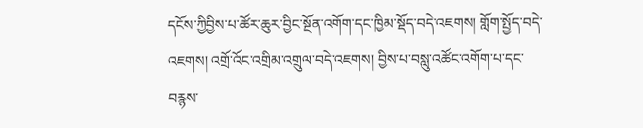དངོས་ཀྱིབྱིས་པ་ཚོར་ཆུར་བྱིང་སྔོན་འགོག་དང་ཁྱིམ་སྡོད་བདེ་འཇགས། གློག་སྤྱོད་བདེ་འཇགས། འགྲོ་འོང་འགྲིམ་འགྲུལ་བདེ་འཇགས། བྱིས་པ་བསླུ་འཚོང་འགོག་པ་དང་བརྙས་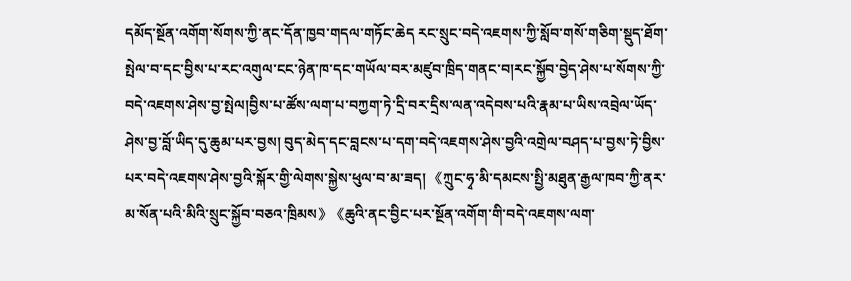དམོད་སྔོན་འགོག་སོགས་ཀྱི་ནང་དོན་ཁྱབ་གདལ་གཏོང་ཆེད རང་སྲུང་བདེ་འཇགས་ཀྱི་སློབ་གསོ་གཅིག་སྡུད་ཐོག་སྤེལ་བ་དང་བྱིས་པ་རང་འགུལ་ངང་ཉེན་ཁ་དང་གཡོལ་བར་མཛུབ་ཁྲིད་གནང་བ།རང་སྐྱོབ་བྱེད་ཤེས་པ་སོགས་ཀྱི་བདེ་འཇགས་ཤེས་བྱ་སྤེལ།བྱིས་པ་ཚོས་ལག་པ་བཀྱག་ཏེ་དྲི་བར་དྲིས་ལན་འདེབས་པའི་རྣམ་པ་ཡིས་འབྲེལ་ཡོད་ཤེས་བྱ་བློ་ཡིད་དུ་ཆུམ་པར་བྱས། བུད་མེད་དང་བླངས་པ་དག་བདེ་འཇགས་ཤེས་བྱའི་འགྲེལ་བཤད་པ་བྱས་ཏེ་བྱིས་པར་བདེ་འཇགས་ཤེས་བྱའི་སྐོར་གྱི་ལེགས་སྐྱེས་ཕུལ་བ་མ་ཟད། 《ཀྲུང་ཧྭ་མི་དམངས་སྤྱི་མཐུན་རྒྱལ་ཁབ་ཀྱི་ནར་མ་སོན་པའི་མིའི་སྲུང་སྐྱོབ་བཅའ་ཁྲིམས》《ཆུའི་ནང་བྱིང་པར་སྔོན་འགོག་གི་བདེ་འཇགས་ལག་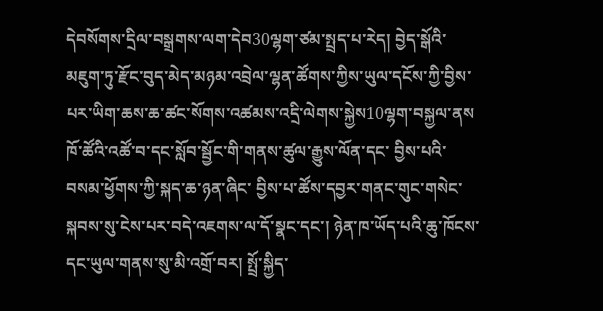དེབསོགས་དྲིལ་བསྒྲགས་ལག་དེབ30ལྷག་ཙམ་སྤྲད་པ་རེད། བྱེད་སྒོའི་མཇུག་ཏུ་རྫོང་བུད་མེད་མཉམ་འབྲེལ་ལྷན་ཚོགས་ཀྱིས་ཡུལ་དངོས་ཀྱི་བྱིས་པར་ཡིག་ཆས་ཆ་ཚང་སོགས་འཚམས་འདྲི་ལེགས་སྐྱེས10ལྷག་བསྐྱལ་ནས ཁོ་ཚོའི་འཚོ་བ་དང་སློབ་སྦྱོང་གི་གནས་ཚུལ་རྒྱུས་ལོན་དང་ བྱིས་པའི་བསམ་ཕྱོགས་ཀྱི་སྐད་ཆ་ཉན་ཞིང་ བྱིས་པ་ཚོས་དབྱར་གནང་གུང་གསེང་སྐབས་སུ་ངེས་པར་བདེ་འཇགས་ལ་དོ་སྣང་དང་། ཉེན་ཁ་ཡོད་པའི་ཆུ་ཁོངས་དང་ཡུལ་གནས་སུ་མི་འགྲོ་བར། སྤྲོ་སྐྱིད་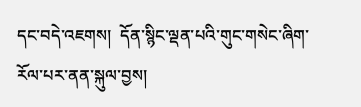དང་བདེ་འཇགས།  དོན་སྙིང་ལྡན་པའི་གུང་གསེང་ཞིག་རོལ་པར་ནན་སྐུལ་བྱས།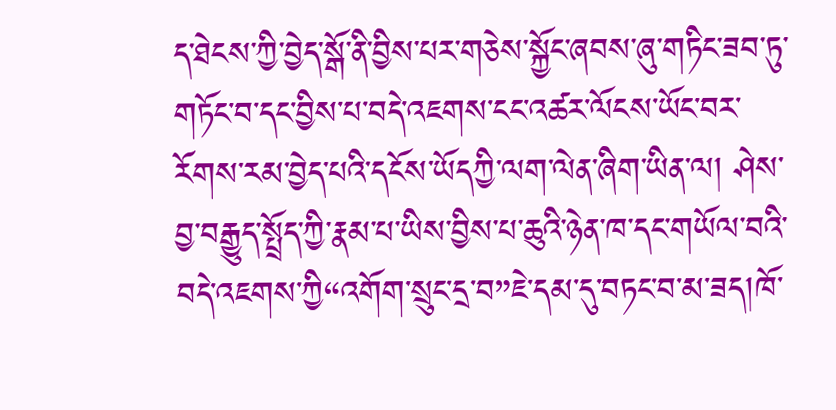ད་ཐེངས་ཀྱི་བྱེད་སྒོ་ནི་བྱིས་པར་གཅེས་སྐྱོང་ཞབས་ཞུ་གཏིང་ཟབ་ཏུ་གཏོང་བ་དང་བྱིས་པ་བདེ་འཇགས་ངང་འཚར་ལོངས་ཡོང་བར་རོགས་རམ་བྱེད་པའི་དངོས་ཡོདཀྱི་ལག་ལེན་ཞིག་ཡིན་ལ། ཤེས་བྱ་བརྒྱུད་སྤྲོད་ཀྱི་རྣམ་པ་ཡིས་བྱིས་པ་ཆུའི་ཉེན་ཁ་དང་གཡོལ་བའི་བདེ་འཇགས་ཀྱི“འགོག་སྲུང་དྲ་བ”ཇེ་དམ་དུ་བཏང་བ་མ་ཟད།ཁོ་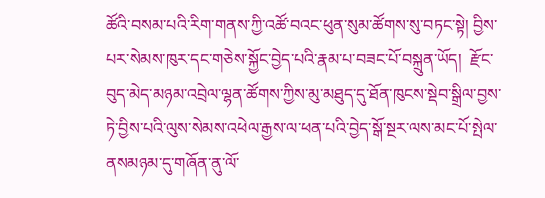ཚོའི་བསམ་པའི་རིག་གནས་ཀྱི་འཚོ་བའང་ཕུན་སུམ་ཚོགས་སུ་བཏང་སྟེ། བྱིས་པར་སེམས་ཁུར་དང་གཅེས་སྐྱོང་བྱེད་པའི་རྣམ་པ་བཟང་པོ་བསྐྲུན་ཡོད།  རྫོང་བུད་མེད་མཉམ་འབྲེལ་ལྷན་ཚོགས་ཀྱིས་མུ་མཐུད་དུ་ཐོན་ཁུངས་སྡེབ་སྒྲིལ་བྱས་ཏེ་བྱིས་པའི་ལུས་སེམས་འཕེལ་རྒྱས་ལ་ཕན་པའི་བྱེད་སྒོ་སྔར་ལས་མང་པོ་སྤེལ་ནསམཉམ་དུ་གཞོན་ནུ་ལོ་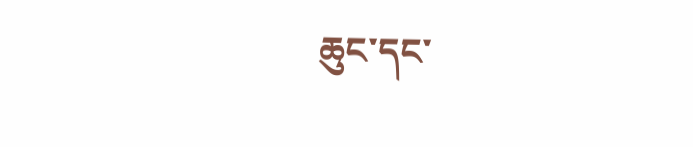ཆུང་དང་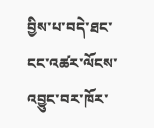བྱིས་པ་བདེ་ཐང་ངང་འཚར་ལོངས་འབྱུང་བར་ཁོར་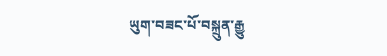ཡུག་བཟང་པོ་བསྐྲུན་རྒྱུ